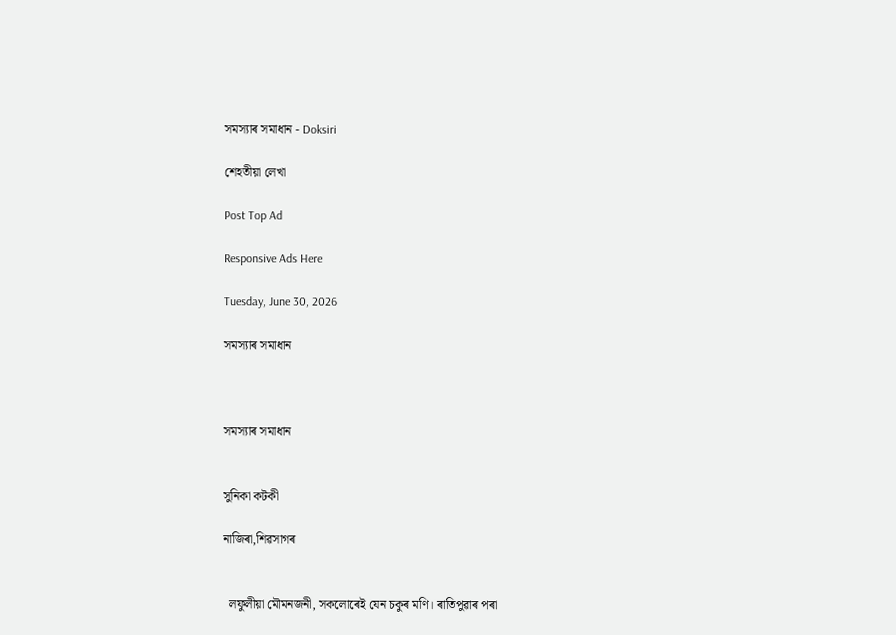সমস্যাৰ সমাধান - Doksiri

শেহতীয়া লেখা

Post Top Ad

Responsive Ads Here

Tuesday, June 30, 2026

সমস্যাৰ সমাধান



সমস্যাৰ সমাধান


সুনিকা কটকী

নাজিৰা,শিৱসাগৰ


  লফুলীয়া মৌমনজনী, সকলোৰেই যেন চকুৰ মণি। ৰাতিপুৱাৰ পৰা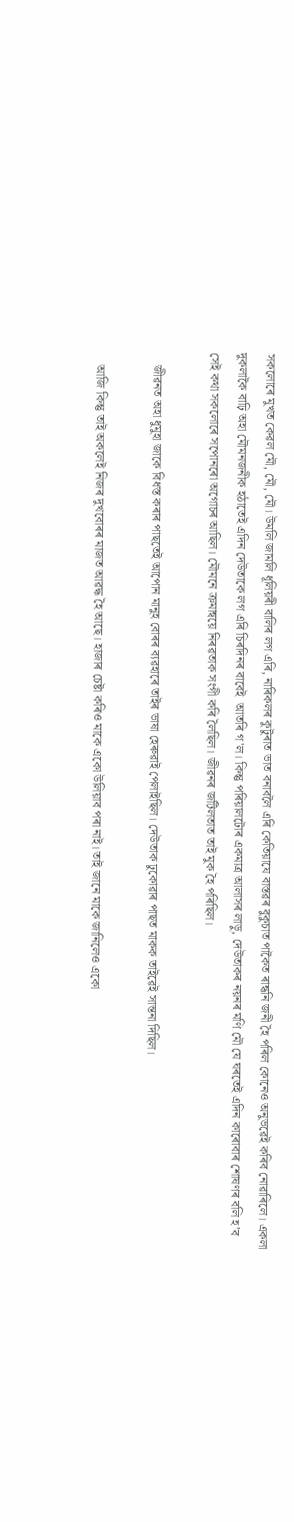সকলোৰে মুখত কেৱল মৌ, মৌ, মৌ। উমলি জামলি ধূলিয়ৰী বালিৰ লগ এৰি, নাৰিকলৰ কুটুৰাত ভাত বনাবলৈ এৰি কেতিয়াযে বাস্তৱৰ বুকুচাত পাকৈত ৰান্ধনি জনী হৈ পৰিল কোনেও অনুভৱেই কৰিব নোৱাৰিলে। একলা দুকলাকৈ বাঢ়ি অহা মৌমনজনীক হঠাতেই এদিন দেউতাকে লগ এৰি চিৰদিনৰ বাবেই  আতৰি গ'ল। কিন্তু পৰিয়ালটোৰ একমাত্ৰ আলাসৰ লাড়ু, দেউতাকৰ নয়নৰ মণি মৌ যে ঘৰতেই এদিন কাৰোবাৰ শোষণৰ বলি হ’ব সেই কথা সকলোৰে সপোনৰো অগোচৰ আছিল। মৌমনে ক্ৰমান্বয়ে নিৰৱতাক সংগী কৰি লৈছিল। জীৱনৰ জটিলতাত তাই মুক হৈ পৰিছিল।

    জীৱনত অহা ধুমুহা জাকে বিধস্ত কৰাৰ পাছতেই আপোন মানুহ বোৰৰ ব্যৱহাৰে তাইৰ ভাষা হেৰুৱাই পেলাইছিল। দেউতাক ঢুকোৱাৰ পাছত মাকক তাইৱেই সান্তনা দিছিল।

    আজি কিন্তু তাই অকলেই নিজৰ দুখবোৰৰ মাজত আৱদ্ধ হৈ আছে। হাজাৰ চেষ্টা কৰিও মাকে একো উলিয়াব পৰা নাই। তাই জানে মাকে জানিলেও একো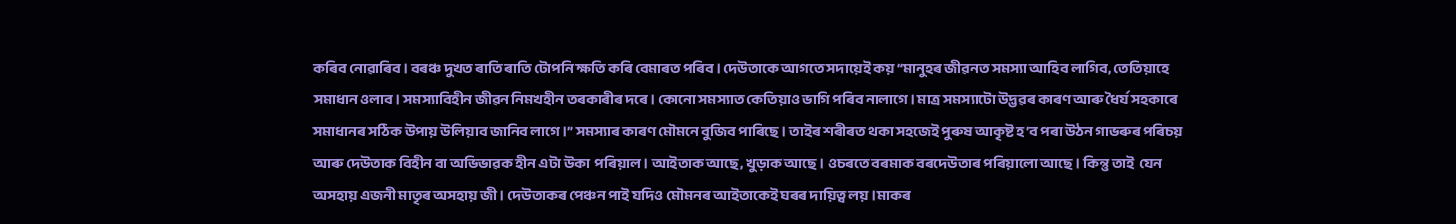কৰিব নোৱাৰিব। বৰঞ্চ দুখত ৰাতি ৰাতি টোপনি ক্ষতি কৰি বেমাৰত পৰিব। দেউতাকে আগতে সদায়েই কয় “মানুহৰ জীৱনত সমস্যা আহিব লাগিব, তেতিয়াহে সমাধান ওলাব। সমস্যাবিহীন জীৱন নিমখহীন তৰকাৰীৰ দৰে। কোনো সমস্যাত কেতিয়াও ভাগি পৰিব নালাগে। মাত্ৰ সমস্যাটো উদ্ভৱৰ কাৰণ আৰু ধৈৰ্য সহকাৰে সমাধানৰ সঠিক উপায় উলিয়াব জানিব লাগে।” সমস্যাৰ কাৰণ মৌমনে বুজিব পাৰিছে। তাইৰ শৰীৰত থকা সহজেই পুৰুষ আকৃষ্ট হ’ব পৰা উঠন গাভৰুৰ পৰিচয় আৰু দেউতাক বিহীন বা অভিভাৱক হীন এটা উকা  পৰিয়াল। আইতাক আছে, খুড়াক আছে। ওচৰতে বৰমাক বৰদেউতাৰ পৰিয়ালো আছে। কিন্তু তাই  যেন অসহায় এজনী মাতৃৰ অসহায় জী। দেউতাকৰ পেঞ্চন পাই যদিও মৌমনৰ আইতাকেই ঘৰৰ দায়িত্ব লয়।মাকৰ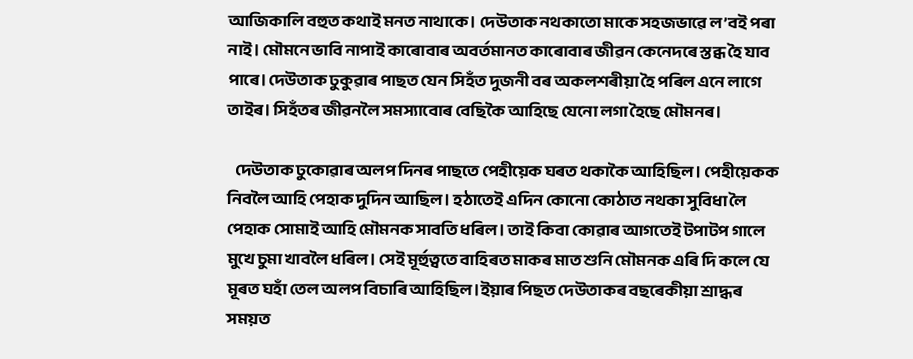আজিকালি বহুত কথাই মনত নাথাকে। দেউতাক নথকাতো মাকে সহজভাৱে ল’বই পৰা নাই। মৌমনে ভাবি নাপাই কাৰোবাৰ অবৰ্তমানত কাৰোবাৰ জীৱন কেনেদৰে স্তব্ধ হৈ যাব পাৰে। দেউতাক ঢুকুৱাৰ পাছত যেন সিহঁত দুজনী বৰ অকলশৰীয়া হৈ পৰিল এনে লাগে তাইৰ। সিহঁতৰ জীৱনলৈ সমস্যাবোৰ বেছিকৈ আহিছে যেনো লগা হৈছে মৌমনৰ।

   দেউতাক ঢুকোৱাৰ অলপ দিনৰ পাছতে পেহীয়েক ঘৰত থকাকৈ আহিছিল। পেহীয়েকক নিবলৈ আহি পেহাক দুদিন আছিল। হঠাতেই এদিন কোনো কোঠাত নথকা সুবিধা লৈ পেহাক সোমাই আহি মৌমনক সাবতি ধৰিল। তাই কিবা কোৱাৰ আগতেই টপাটপ গালে মুখে চুমা খাবলৈ ধৰিল। সেই মূৰ্হুত্বতে বাহিৰত মাকৰ মাত শুনি মৌমনক এৰি দি কলে যে মূৰত ঘহাঁ তেল অলপ বিচাৰি আহিছিল।ইয়াৰ পিছত দেউতাকৰ বছৰেকীয়া শ্ৰাদ্ধৰ সময়ত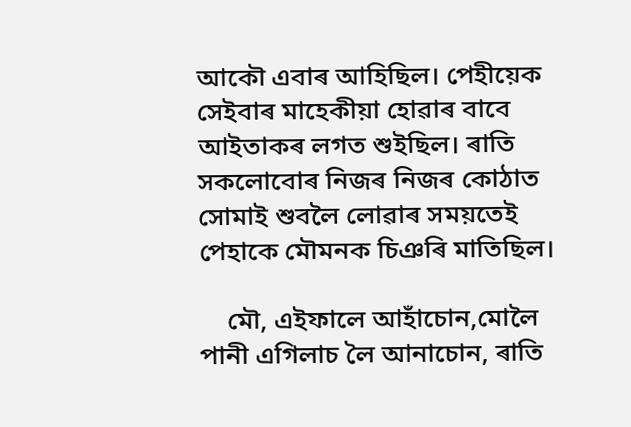আকৌ এবাৰ আহিছিল। পেহীয়েক সেইবাৰ মাহেকীয়া হোৱাৰ বাবে আইতাকৰ লগত শুইছিল। ৰাতি সকলোবোৰ নিজৰ নিজৰ কোঠাত সোমাই শুবলৈ লোৱাৰ সময়তেই পেহাকে মৌমনক চিঞৰি মাতিছিল।

    মৌ, এইফালে আহাঁচোন,মোলৈ পানী এগিলাচ লৈ আনাচোন, ৰাতি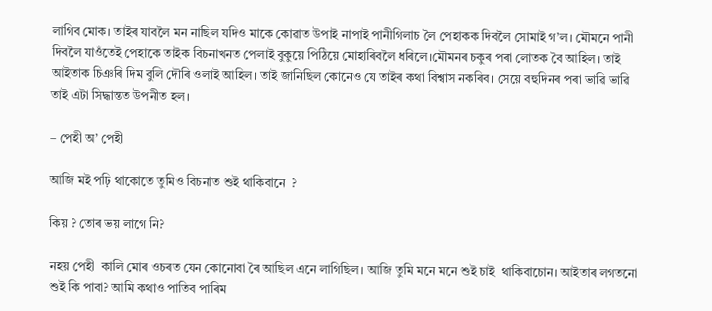লাগিব মোক। তাইৰ যাবলৈ মন নাছিল যদিও মাকে কোৱাত উপাই নাপাই পানীগিলাচ লৈ পেহাকক দিবলৈ সোমাই গ’ল। মৌমনে পানী দিবলৈ যাওঁতেই পেহাকে তাইক বিচনাখনত পেলাই বুকুয়ে পিঠিয়ে মোহাৰিবলৈ ধৰিলে।মৌমনৰ চকুৰ পৰা লোতক বৈ আহিল। তাই আইতাক চিঞৰি দিম বুলি দৌৰি ওলাই আহিল। তাই জানিছিল কোনেও যে তাইৰ কথা বিশ্বাস নকৰিব। সেয়ে বহুদিনৰ পৰা ভাৱি ভাৱি তাই এটা সিদ্ধান্তত উপনীত হল।

– পেহী অ’ পেহী

আজি মই পঢ়ি থাকোতে তুমিও বিচনাত শুই থাকিবানে  ?

কিয় ? তোৰ ভয় লাগে নি?

নহয় পেহী  কালি মোৰ ওচৰত যেন কোনোবা ৰৈ আছিল এনে লাগিছিল। আজি তুমি মনে মনে শুই চাই  থাকিবাচোন। আইতাৰ লগতনো শুই কি পাবা? আমি কথাও পাতিব পাৰিম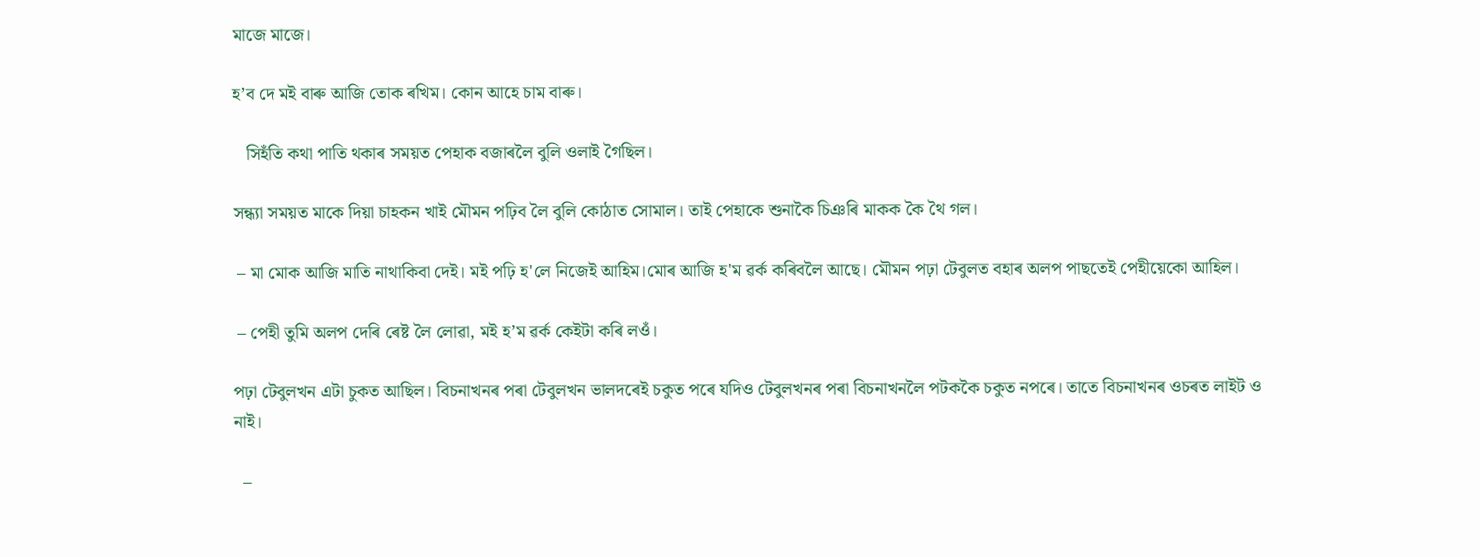মাজে মাজে।

হ’ব দে মই বাৰু আজি তোক ৰখিম। কোন আহে চাম বাৰু।

   সিহঁতি কথা পাতি থকাৰ সময়ত পেহাক বজাৰলৈ বুলি ওলাই গৈছিল।

সন্ধ্যা সময়ত মাকে দিয়া চাহকন খাই মৌমন পঢ়িব লৈ বুলি কোঠাত সোমাল। তাই পেহাকে শুনাকৈ চিঞৰি মাকক কৈ থৈ গল।

 – মা মোক আজি মাতি নাথাকিবা দেই। মই পঢ়ি হ'লে নিজেই আহিম।মোৰ আজি হ'ম ৱৰ্ক কৰিবলৈ আছে। মৌমন পঢ়া টেবুলত বহাৰ অলপ পাছতেই পেহীয়েকো আহিল।

 – পেহী তুমি অলপ দেৰি ৰেষ্ট লৈ লোৱা, মই হ’ম ৱৰ্ক কেইটা কৰি লওঁ।

পঢ়া টেবুলখন এটা চুকত আছিল। বিচনাখনৰ পৰা টেবুলখন ভালদৰেই চকুত পৰে যদিও টেবুলখনৰ পৰা বিচনাখনলৈ পটককৈ চকুত নপৰে। তাতে বিচনাখনৰ ওচৰত লাইট ও নাই।

  –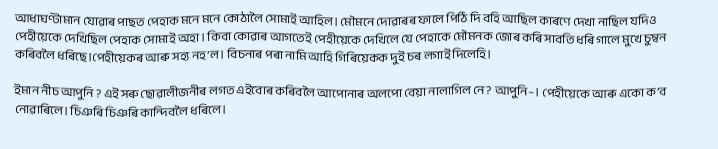আধাঘণ্টামান যোৱাৰ পাছত পেহাক মনে মনে কোঠালৈ সোমাই আহিল। মৌমনে দোৱাৰৰ ফালে পিঠি দি বহি আছিল কাৰণে দেখা নাছিল যদিও পেহীয়েকে দেখিছিল পেহাক সোমাই অহা। কিবা কোৱাৰ আগতেই পেহীয়েকে দেখিলে যে পেহাকে মৌমনক জোৰ কৰি সাবতি ধৰি গালে মুখে চুম্বন কৰিবলৈ ধৰিছে।পেহীয়েকৰ আৰু সহ্য নহ’ল। বিচনাৰ পৰা নামি আহি গিৰিয়েকক দুই চৰ লগাই দিলেহি।

ইমান নীচ আপুনি ? এই সৰু ছোৱালীজনীৰ লগত এইবোৰ কৰিবলৈ আপোনাৰ অলপো বেয়া নালাগিল নে? আপুনি–। পেহীয়েকে আৰু একো ক’ব নোৱাৰিলে। চিঞৰি চিঞৰি কান্দিবলৈ ধৰিলে।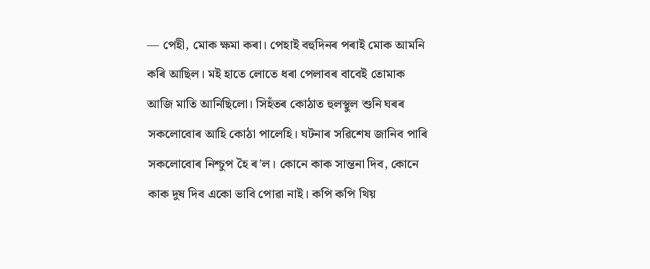— পেহী, মোক ক্ষমা কৰা। পেহাই বহুদিনৰ পৰাই মোক আমনি কৰি আছিল। মই হাতে লোতে ধৰা পেলাবৰ বাবেই তোমাক আজি মাতি আনিছিলো। সিহঁতৰ কোঠাত হুলস্থুল শুনি ঘৰৰ সকলোবোৰ আহি কোঠা পালেহি। ঘটনাৰ সৱিশেষ জানিব পাৰি সকলোবোৰ নিশ্চুপ হৈ ৰ’ল। কোনে কাক সান্তনা দিব, কোনে কাক দুষ দিব একো ভাবি পোৱা নাই। কপি কপি থিয়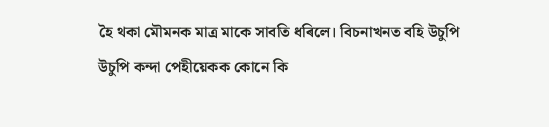হৈ থকা মৌমনক মাত্ৰ মাকে সাবতি ধৰিলে। বিচনাখনত বহি উচুপি উচুপি কন্দা পেহীয়েকক কোনে কি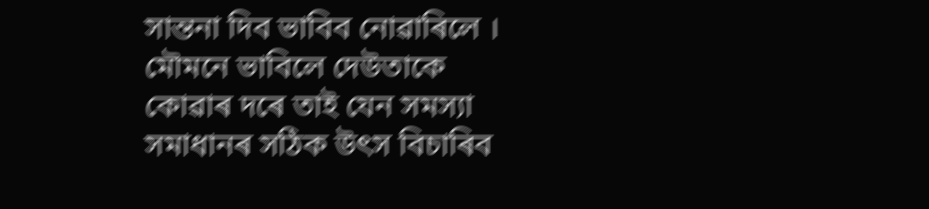সান্তনা দিব ভাবিব নোৱাৰিলে । মৌমনে ভাবিলে দেউতাকে কোৱাৰ দৰে তাই যেন সমস্যা সমাধানৰ সঠিক উৎস বিচাৰিব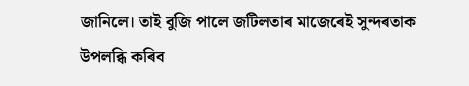জানিলে। তাই বুজি পালে জটিলতাৰ মাজেৰেই সুন্দৰতাক উপলব্ধি কৰিব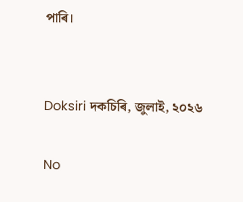পাৰি।


Doksiri দকচিৰি, জুলাই, ২০২৬

No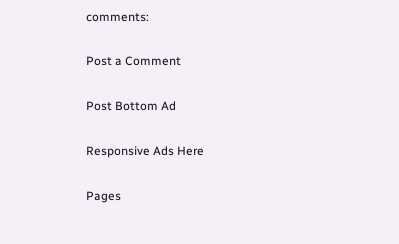comments:

Post a Comment

Post Bottom Ad

Responsive Ads Here

Pages